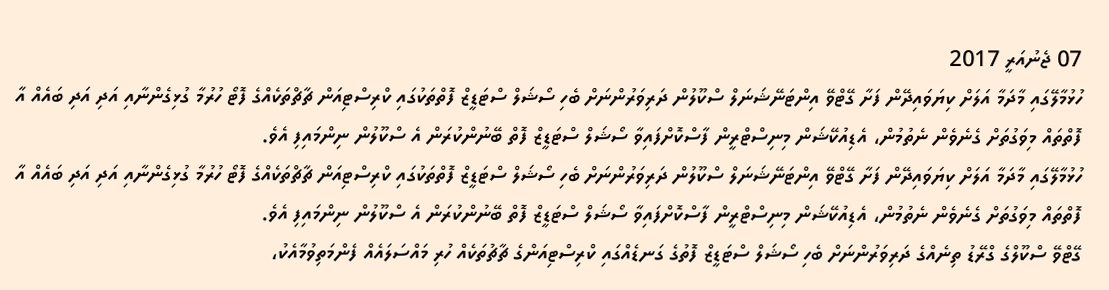07 ޖެނުއަރީ 2017
ހުޅުމާލޭގައި މާދަމާ އަލަށް ކިޔަވައިދޭން ފަށާ ގޭޓްވޭ އިންޓަނޭޝަނަލް ސްކޫލުން ދަރިވަރުންނަށް ބެހި ސޯޝަލް ސްޓަޑީޒް ފޮތްތަކުގައި ކްރިސްޓިއަން ޗާޗްތަކެއްގެ ފޮޓޯ ހުރުމާ ގުޅިގެންނާއި އަދި އަދި ބައެއް އާ ފޮތްތައް މިވަގުތަށް ގެނެވެން ނެތުމުން، އެޑިއުކޭޝަން މިނިސްޓްރީން ފާސްކޮށްފައިވާ ސޯޝަލް ސްޓަޑީޒް ފޮތް ބޭނުންކުރަން އެ ސްކޫލުން ނިންމައިފި އެވެ.
ހުޅުމާލޭގައި މާދަމާ އަލަށް ކިޔަވައިދޭން ފަށާ ގޭޓްވޭ އިންޓަނޭޝަނަލް ސްކޫލުން ދަރިވަރުންނަށް ބެހި ސޯޝަލް ސްޓަޑީޒް ފޮތްތަކުގައި ކްރިސްޓިއަން ޗާޗްތަކެއްގެ ފޮޓޯ ހުރުމާ ގުޅިގެންނާއި އަދި އަދި ބައެއް އާ ފޮތްތައް މިވަގުތަށް ގެނެވެން ނެތުމުން، އެޑިއުކޭޝަން މިނިސްޓްރީން ފާސްކޮށްފައިވާ ސޯޝަލް ސްޓަޑީޒް ފޮތް ބޭނުންކުރަން އެ ސްކޫލުން ނިންމައިފި އެވެ.
ގޭޓްވޭ ސްކޫލްގެ ގްރޭޑު ތިނެއްގެ ދަރިވަރުންނަށް ބެހި ސޯޝަލް ސްޓަޑީޒް ފޮތުގެ ގަނޑެއްގައި ކްރިސްޓިއަންގެ ޗާޗުތަކެއް ހުރި މައްސަލައެއް ފެންމަތިވުމާއެކު،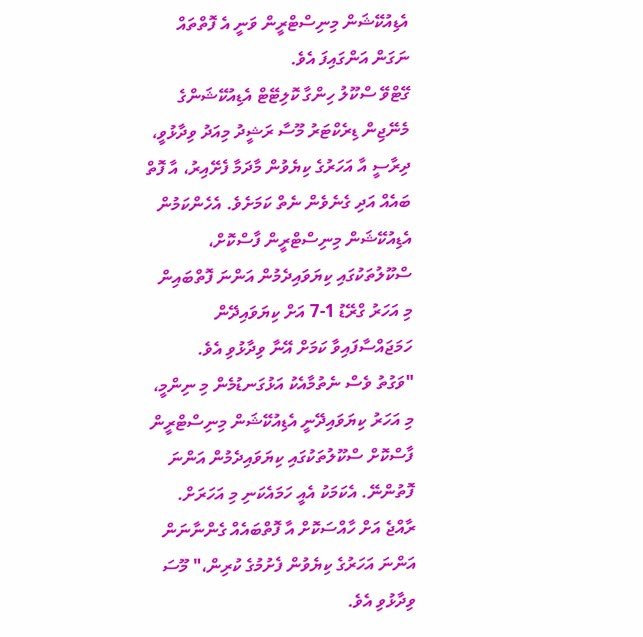އެޑިއުކޭޝަން މިނިސްޓްރީން ވަނީ އެ ފޮތްތައް ނަގަން އަންގައިފަ އެވެ.
ގޭޓްވޭ ސްކޫލު ހިންގާ ކޮލިޓޭޓް އެޑިއުކޭޝަންގެ މެނޭޖިން ޑިރެކްޓަރު މޫސާ ރަޝީދު މިއަދު ވިދާޅުވީ، ދިރާސީ އާ އަހަރުގެ ކިޔެވުން މާދަމާ ފެށޭއިރު، އާ ފޮތް ބައެއް އަދި ގެނެވެން ނެތް ކަމަށެވެ. އެހެންކަމުން އެޑިއުކޭޝަން މިނިސްޓްރީން ފާސްކޮށް، ސްކޫލުތަކުގައި ކިޔަވައިދެމުން އަންނަ ފޮތްބައިން މި އަހަރު ގްރޭޑު 1-7 އަށް ކިޔަވައިދޭން ހަމަޖައްސާފައިވާ ކަމަށް އޭނާ ވިދާޅުވި އެވެ.
"ވަގުތު ވެސް ނެތުމާއެކު އަޅުގަނޑުމެން މި ނިންމީ، މި އަހަރު ކިޔަވައިދޭނީ އެޑިއުކޭޝަން މިނިސްޓްރީން ފާސްކޮށް ސްކޫލުތަކުގައި ކިޔަވައިދެމުން އަންނަ ފޮތުންނޭ. އެކަމަކު އެއީ ހަމައެކަނި މި އަހަރަށް. ރާއްޖެ އަށް ހާއްސަކޮށް އާ ފޮތްބައެއް ގެންނާނަން އަންނަ އަހަރުގެ ކިޔެވުން ފެށުމުގެ ކުރިން،" މޫސަ ވިދާޅުވި އެވެ.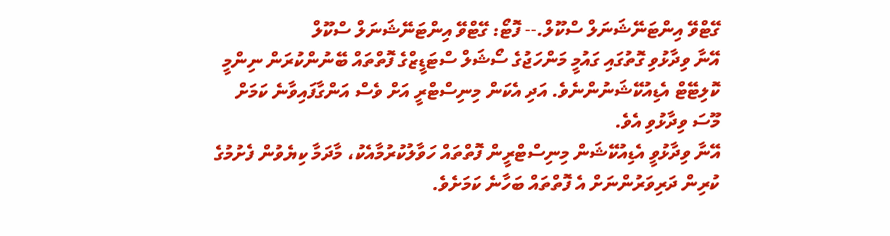ގޭޓްވޭ އިންޓަނޭޝަނަލް ސްކޫލް.-- ފޮޓޯ: ގޭޓްވޭ އިންޓަނޭޝަނަލް ސްކޫލް
އޭނާ ވިދާޅުވި ގޮތުގައި ގައުމީ މަންހަޖުގެ ސޯޝަލް ސްޓަޑީޒްގެ ފޮތްތައް ބޭނުންކުރަން ނިންމީ ކޮލިޓޭޓް އެޑިއުކޭޝަނުންނެވެ. އަދި އެކަން މިނިސްޓްރީ އަށް ވެސް އަންގާފައިވާނެ ކަމަށް މޫސަ ވިދާޅުވި އެވެ.
އޭނާ ވިދާޅުވީ އެޑިއުކޭޝަން މިނިސްޓްރީން ފޮތްތައް ހަވާލުކުރުމާއެކު، މާދަމާ ކިޔެވުން ފެށުމުގެ ކުރިން ދަރިވަރުންނަށް އެ ފޮތްތައް ބަހާނެ ކަމަށެވެ.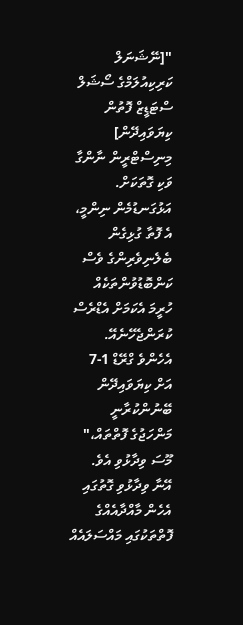"[ނޭޝަނަލް ކަރިކިއުލަމްގެ ސޯޝަލް ސްޓަޑީޒް ފޮތުން ކިޔަވައިދޭން] މިނިސްޓްރީން ނާންގާ ވަކި ގޮތަކަށް. އަޅުގަނޑުމެން ނިންމީ، އެ ފޮތާ ގުޅިގެން ބެލެނިވެރިންގެ ވެސް ކަންބޮޑުވުންތަކެއް ހުރީމަ އެކަމަށް އެޑްރެސް ކުރަންޖެހޭނެއޭ. އެހެންވެ ގްރޭޑް 1-7 އަށް ކިޔަވައިދޭން ބޭނުންކުރާނީ މަންހަޖުގެ ފޮތްތައް،" މޫސަ ވިދާޅުވި އެވެ.
އޭނާ ވިދާޅުވި ގޮތުގައި އެހެން މާއްދާއެއްގެ ފޮތްތަކުގައި މައްސަލައެއް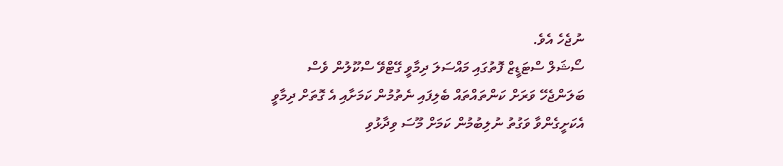ނުޖެހެ އެވެ.
ސޯޝަލް ސްޓަޑީޒް ފޮތުގައި މައްސަލަ ދިމާވީ ގޭޓްވޭ ސްކޫލުން ވެސް ބަލަންޖެހޭ ވަރަށް ކަންތައްތައް ބެލިފައި ނެތުމުން ކަމަށާއި އެ ގޮތަށް ދިމާވީ އެކަށީގެންވާ ވަގުތު ނުލިބުމުން ކަމަށް މޫސަ ވިދާޅުވި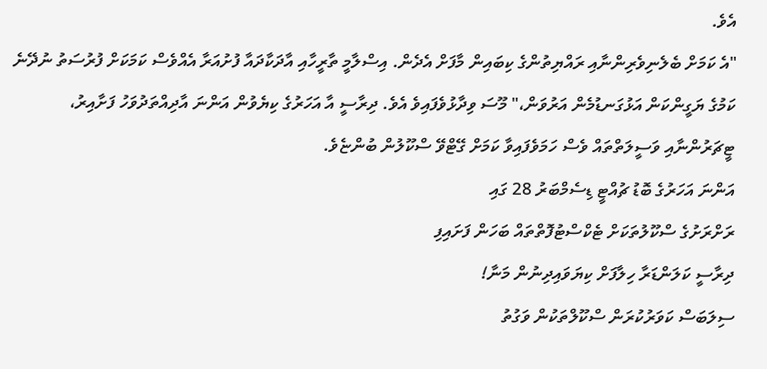އެވެ.
"އެ ކަމަށް ބެލެނިވެރިންނާއި ރައްޔިތުންގެ ކިބައިން މާފަށް އެދެން. އިސްލާމީ ތާރީހާއި އާދަކާދައާ ފުށުއަރާ އެއްވެސް ކަމަކަށް ފުރުސަތު ނުދޭނެ ކަމުގެ ޔަގީންކަން އަޅުގަނޑުމެން އަރުވަން،" މޫސަ ވިދާޅުވެފައިވެ އެވެ. ދިރާސީ އާ އަހަރުގެ ކިޔެވުން އަންނަ އާދިއްތަދުވަހު ފަށާއިރު، ޓީޗަރުންނާއި ވަސީލަތްތައް ވެސް ހަމަވެފައިވާ ކަމަށް ގޭޓްވޭ ސްކޫލުން ބުންޏެވެ.
އަންނަ އަހަރުގެ ބޮޑު ޗުއްޓީ ޑިސެމްބަރު 28 ގައި
ރަށްރަށުގެ ސްކޫލުތަކަށް ޓެކްސްޓުފޮތްތައް ބަހަން ފަށައިފި
ދިރާސީ ކަލަންޑަރާ ހިލާފަށް ކިޔަވައިދިނުން މަނާ!
ސިލަބަސް ކަވަރުކުރަން ސްކޫލްތަކުން ވަގުތު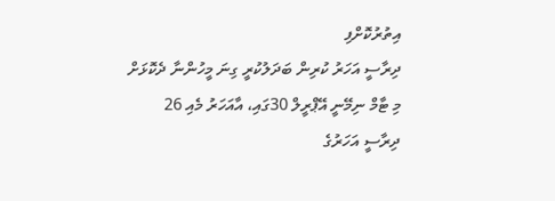އިތުރުކޮށްފި
ދިރާސީ އަހަރު ކުރިން ބަދަލުކުރީ ގިނަ މީހުންނާ ދެކޮޅަށް
މި ޓާމް ނިމޭނީ އޭޕްރީލް 30ގައި، އާއަހަރު މެއި 26
ދިރާސީ އަހަރުގެ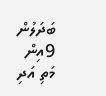ބަދަލުން 9އިން މަތި އަދި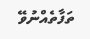ތަފާތެއްނުވޭ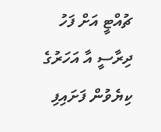ޗުއްޓީ އަށް ފަހު ދިރާސީ އާ އަހަރުގެ ކިޔެވުން ފަށައިފި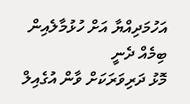އަހުމަދިއްޔާ އަށް ހުޅުމާލެއިން ބިމެއް ދެނީ
މޮޅު ދަރިވަރަކަށް ވާން އުގެއިލް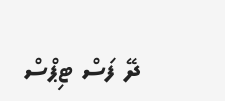ދޭ ފަސް ޓިޕްސް